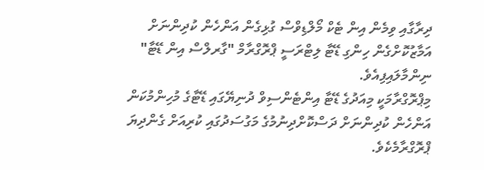ދިރާގާއި ވިމެން އިން ޓެކް މޯލްޑިވްސް ގުޅިގެން އަންހެން ކުދިންނަށް އަމާޒުކޮށްގެން ހިންގި ޑޭޓާ ލިޓްރަސީ ޕްރޮގްރާމް "ގާރލްސް އިން ޑޭޓާ" ނިންމާލައިފިއެވެ.
މިޕްރޮގްރާމަކީ މިއަދުގެ ޑޭޓާ އިންޓެންސިވް ދުނިޔޭގައި ޑޭޓާގެ މުހިންމުކަން އަންހެން ކުދިންނަށް ދަސްކޮށްދިނުމުގެ މަގުސަދުގައި ކުރިއަށް ގެންދިޔަ ޕްރޮގްރާމެކެވެ.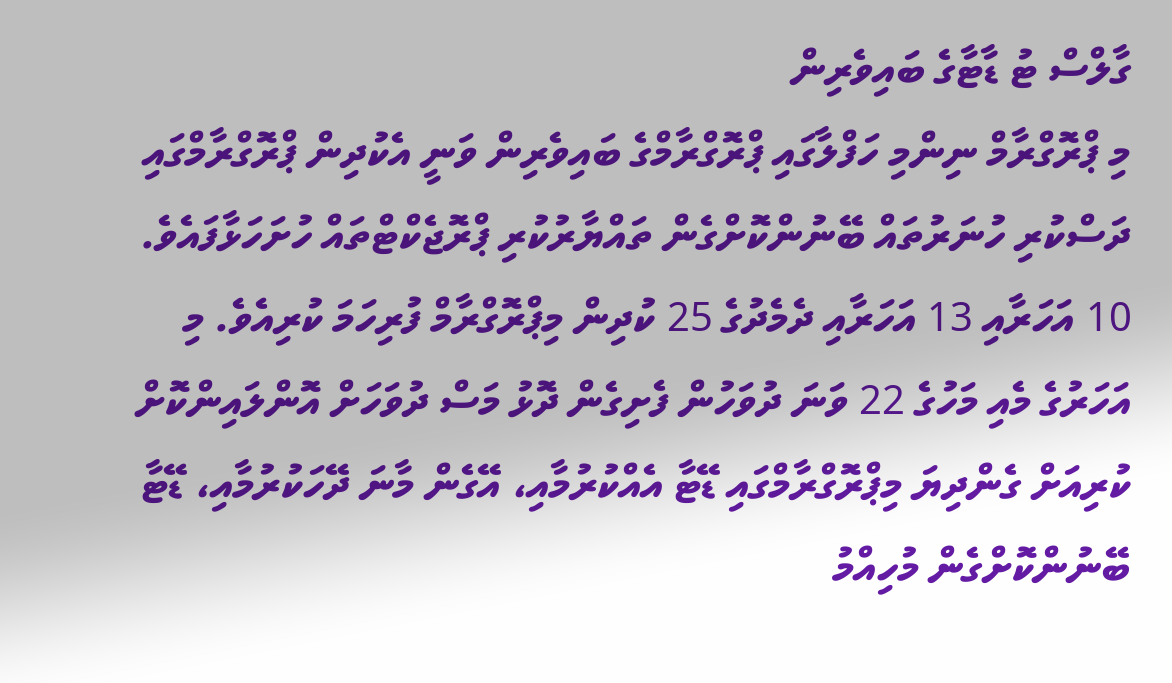ގާލްސް ޓު ޑާޓާގެ ބައިވެރިން
މި ޕްރޮގްރާމް ނިންމި ހަފްލާގައި ޕްރޮގްރާމްގެ ބައިވެރިން ވަނީ އެކުދިން ޕްރޮގްރާމްގައި ދަސްކުރި ހުނަރުތައް ބޭނުންކޮށްގެން ތައްޔާރުކުރި ޕްރޮޖެކްޓްތައް ހުށަހަޅާފައެވެ.
10 އަހަރާއި 13 އަހަރާއި ދެމެދުގެ 25 ކުދިން މިޕްރޮގްރާމް ފުރިހަމަ ކުރިއެވެ. މި އަހަރުގެ މެއި މަހުގެ 22 ވަނަ ދުވަހުން ފެށިގެން ދޮޅު މަސް ދުވަހަށް އޮންލައިންކޮށް ކުރިއަށް ގެންދިޔަ މިޕްރޮގްރާމްގައި ޑޭޓާ އެއްކުރުމާއި، އޭގެން މާނަ ދޭހަކުރުމާއި، ޑޭޓާ ބޭނުންކޮށްގެން މުހިއްމު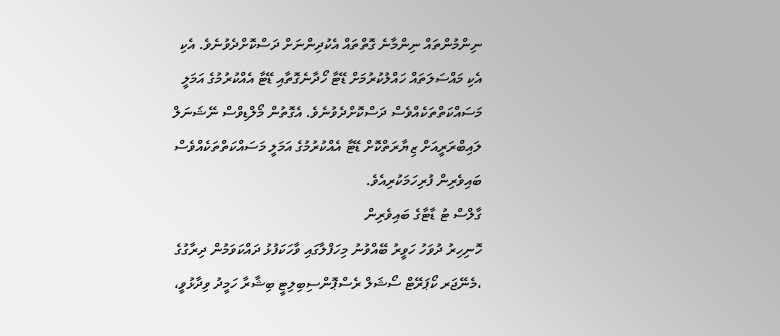ނިންމުންތައް ނިންމާނެ ގޮތްތައް އެކުދިންނަށް ދަސްކޮށްދެވުނެވެ. އެކި އެކި މައްސަލަތައް ހައްލުކުރުމަށް ޑޭޓާ ހޯދާނެގޮތާއި ޑޭޓާ އެއްކުރުމުގެ އަމަލީ މަސައްކަތްތަކެއްވެސް ދަސްކޮށްދެވުނެވެ. އެގޮތުން މޯލްޑިވްސް ނޭޝަނަލް ލައިބްރަރީއަށް ޒިޔާރަތްކޮށް ޑޭޓާ އެއްކުރުމުގެ އަމަލީ މަސައްކަތްތަކެއްވެސް ބައިވެރިން ފުރިހަމަކުރިއެވެ.
ގާލްސް ޓު ޑާޓާގެ ބައިވެރިން
ހޮނިހިރު ދުވަހު ހަވީރު ބޭއްވުނު މިހަފްލާގައި ވާހަކަފުޅު ދައްކަވަމުން ދިރާގުގެ ،މެނޭޖަރ ކޯޕަރޭޓް ސޯޝަލް ރެސްޕޮންސިބިލިޓީ ބިޝާރާ ހަމީދު ވިދާޅުވީ،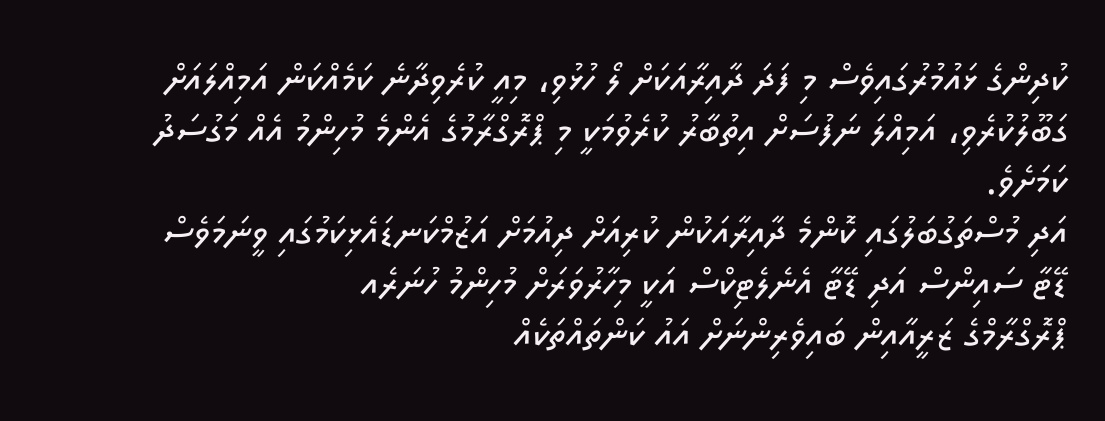ކުދިންގެ ޅައުމުރުގައިވެސް މި ފަދަ ދާއިރާއަކަށް ލޯ ހުޅުވި، މިއީ ކުރެވިދާނެ ކަމެއްކަން އަމިއްލައަށް ގަބޫލުކުރެވި، އަމިއްލަ ނަފުސަށް އިތުބާރު ކުރެވުމަކީ މި ޕްރޮގްރާމުގެ އެންމެ މުހިންމު އެއް މަގުސަދު ކަމަށެވެ.
އަދި މުސްތަގުބަލުގައި ކޮންމެ ދާއިރާއަކުން ކުރިއަށް ދިއުމަށް އަޒުމްކަނޑައެޅިކަމުގައި ވީނަމަވެސް ޑޭޓާ ސައިންސް އަދި ޑޭޓާ އެނެލެޓިކްސް އަކީ މިހާރުވަރަށް މުހިންމު ހުނަރެއ
ޕްރޮގްރާމްގެ ޒަރީއާއިން ބައިވެރިންނަށް އައު ކަންތައްތަކެއް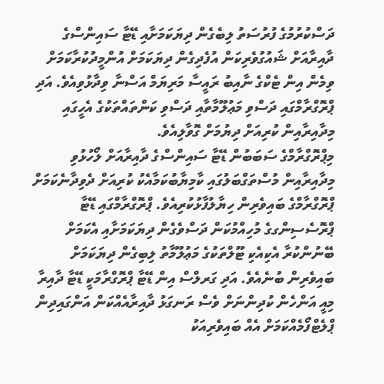ދަސްކުރުމުގެ ފުރުސަތު ލިބެގެން ދިޔަކަމަށާއި ޑޭޓާ ސައިންސްގެ ދާއިރާއަށް ޝައުގުވެރިކަން އުފެދިގެން ދިޔަކަމަށް އުންމީދުކުރާކަމަށް ވިމެން އިން ޓެކްގެ ނާއިބު ރައީސާ މަރިޔަމް އަސްނާ ވިދާޅުވިއެވެ. އަދި ޕްރޮގްރާމްގައި ދަސްވި މަޢުލޫމާތާއި ދަސްވި ކަންތައްތަކުގެ އެހީގައި މިދާއިރާއިން ކުރިއަށް ދިޔުމަށް ގޮވާލިއެވެ.
މިޕްރޮގްރާމްގެ ސަބަބުން ޑޭޓާ ސައިންސްގެ ދާއިރާއަށް ލޯހުޅުވި މިދާއިރާއިން މުސްތަގްބަލުގައި ކާމިޔާބުކަމާއެކު ކުރިއަށް ދެވިދާނެކަމަށް ޕްރޮގްރާމްގެ ބައިވެރިން ހިޔާލުފާޅުކުރިއެވެ. ޕްރޮގްރާމްގައި ޑޭޓާ ޕްރޮސެސިންގގެ މުހިއްމުކަން ދަސްވެގެން ދިޔަކަމަށާއި އެކަމަށް ބޭނުންކުރާ އެކިއެކި ޓޫލްތަކުގެ މަޢުލޫމާތު ލިބިގެން ދިޔަކަމަށް ބައިވެރިން ބުނެއެވެ. އަދި ގަރލްސް އިން ޑޭޓާ ޕްރޮގްރާމަކީ ޑޭޓާ ދާއިރާ މިއީ އަންހެން ކުދިންނަށް ވެސް ރަނގަޅު ދާއިރާއެއްކަން އަންގައިދިން ޕްލެޓްފޯމެއްކަމަށް އެއް ބައިވެރިއަކު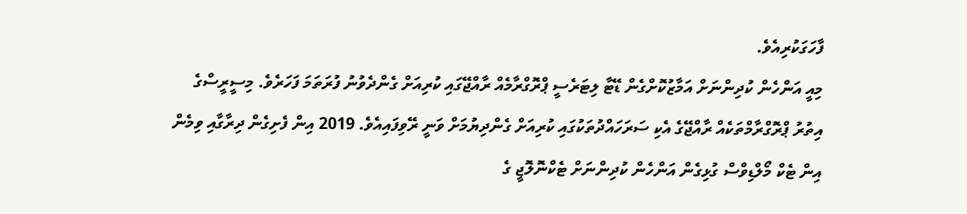ފާހަގަކުރިއެވެ.
މިއީ އަންހެން ކުދިންނަށް އަމާޒުކޮށްގެން ޑޭޓާ ލިޓަރެސީ ޕްރޮގްރާމެއް ރާއްޖޭގައި ކުރިއަށް ގެންދެވުނު ފުރަތަމަ ފަހަރެވެ. މިސީރީސްގެ އިތުރު ޕްރޮގްރާމްތަކެއް ރާއްޖޭގެ އެކި ސަރަހައްދުތަކުގައި ކުރިއަށް ގެންދިޔުމަށް ވަނީ ރޭވިފައިއެވެ. 2019 އިން ފެށިގެން ދިރާގާއި ވިމެން އިން ޓެކް މޯލްޑިވްސް ގުޅިގެން އަންހެން ކުދިންނަށް ޓެކްނޮލޮޖީ ގެ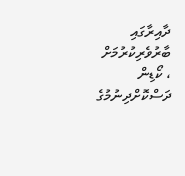ދާއިރާގައި ބާރުވެރިކުރުމަށް ، ކޯޑިން ދަސްކޮށްދިނުމުގެ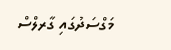މަގްސަދުގައި ގާރލްސް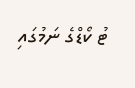ޓު ކޯޑްގެ ނަމުގައި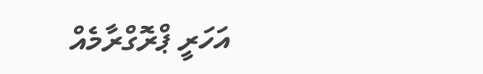އަހަރީ ޕްރޮގްރާމެއް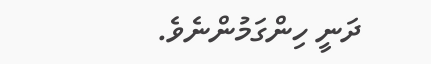ދަނީ ހިންގަމުންނެވެ.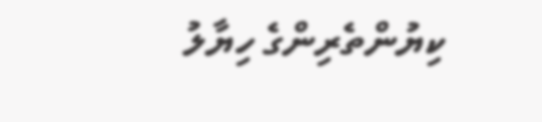ކިޔުންތެރިންގެ ހިޔާލު